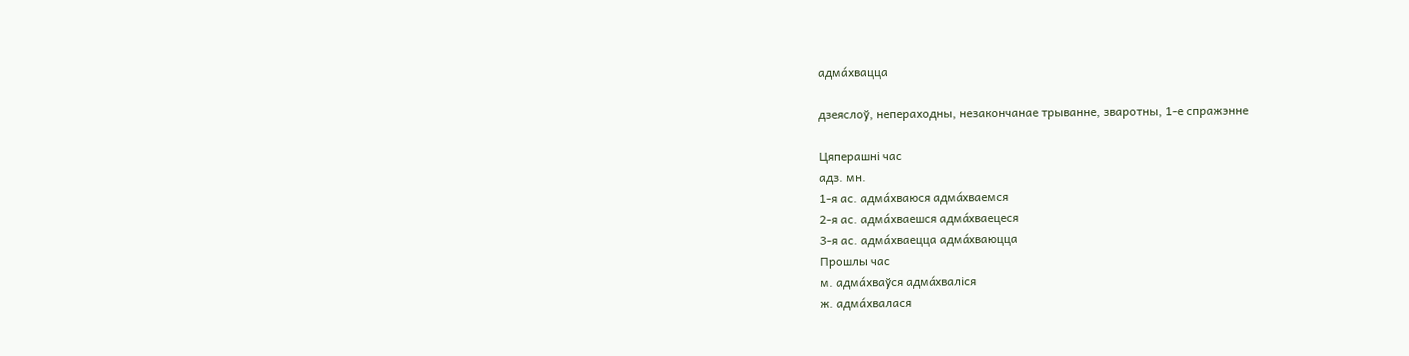адма́хвацца

дзеяслоў, непераходны, незакончанае трыванне, зваротны, 1-е спражэнне

Цяперашні час
адз. мн.
1-я ас. адма́хваюся адма́хваемся
2-я ас. адма́хваешся адма́хваецеся
3-я ас. адма́хваецца адма́хваюцца
Прошлы час
м. адма́хваўся адма́хваліся
ж. адма́хвалася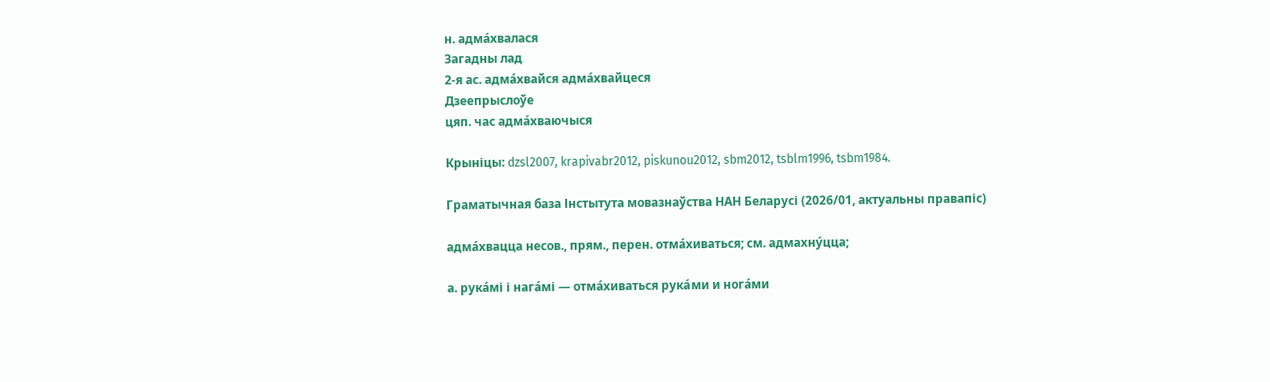н. адма́хвалася
Загадны лад
2-я ас. адма́хвайся адма́хвайцеся
Дзеепрыслоўе
цяп. час адма́хваючыся

Крыніцы: dzsl2007, krapivabr2012, piskunou2012, sbm2012, tsblm1996, tsbm1984.

Граматычная база Інстытута мовазнаўства НАН Беларусі (2026/01, актуальны правапіс)

адма́хвацца несов., прям., перен. отма́хиваться; см. адмахну́цца;

а. рука́мі і нага́мі — отма́хиваться рука́ми и нога́ми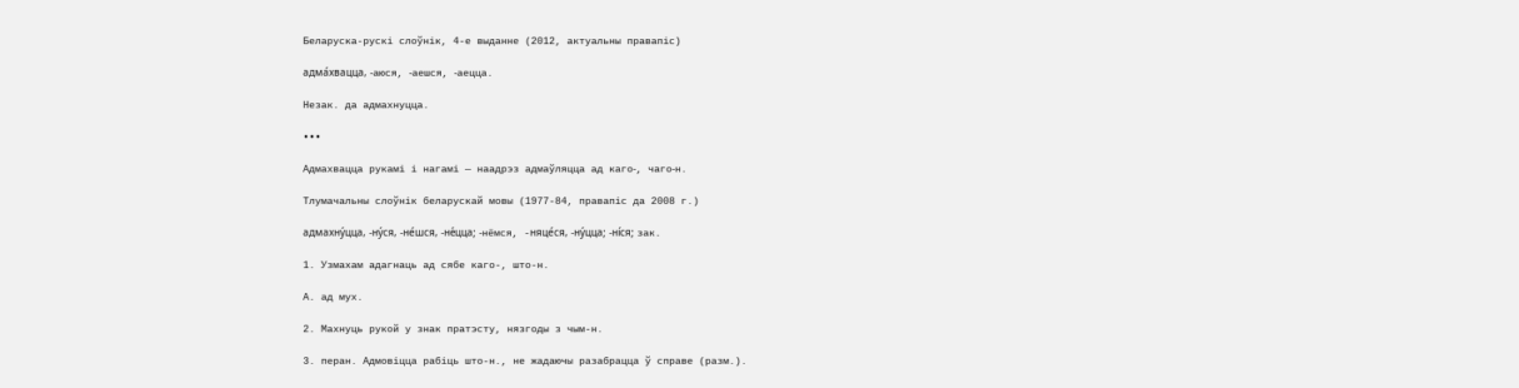Беларуска-рускі слоўнік, 4-е выданне (2012, актуальны правапіс)

адма́хвацца, ‑аюся, ‑аешся, ‑аецца.

Незак. да адмахнуцца.

•••

Адмахвацца рукамі і нагамі — наадрэз адмаўляцца ад каго‑, чаго‑н.

Тлумачальны слоўнік беларускай мовы (1977-84, правапіс да 2008 г.)

адмахну́цца, -ну́ся, -не́шся, -не́цца; -нёмся, -няце́ся, -ну́цца; -ні́ся; зак.

1. Узмахам адагнаць ад сябе каго-, што-н.

А. ад мух.

2. Махнуць рукой у знак пратэсту, нязгоды з чым-н.

3. перан. Адмовіцца рабіць што-н., не жадаючы разабрацца ў справе (разм.).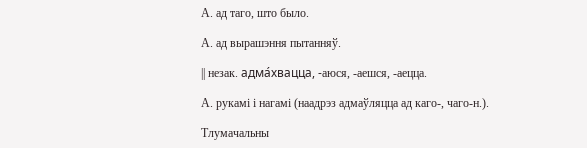А. ад таго, што было.

А. ад вырашэння пытанняў.

|| незак. адма́хвацца, -аюся, -аешся, -аецца.

А. рукамі і нагамі (наадрэз адмаўляцца ад каго-, чаго-н.).

Тлумачальны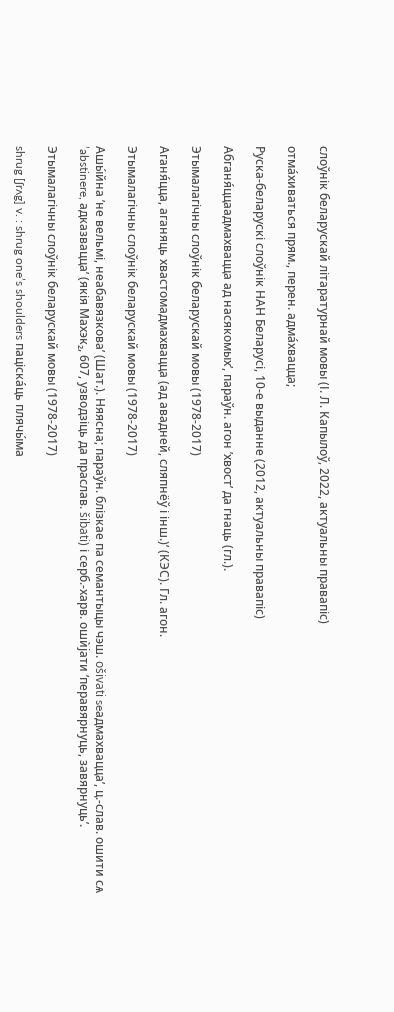слоўнік беларускай літаратурнай мовы (І. Л. Капылоў, 2022, актуальны правапіс)

отма́хиваться прям., перен. адма́хвацца;

Руска-беларускі слоўнік НАН Беларусі, 10-е выданне (2012, актуальны правапіс)

Абганя́ццаадмахвацца ад насякомых’, параўн. агон ’хвост’ да гнаць (гл.).

Этымалагічны слоўнік беларускай мовы (1978-2017)

Аганя́цца, аганяць хвастомадмахвацца (ад авадней, сляпнёў і інш.)’ (КЭС). Гл. агон.

Этымалагічны слоўнік беларускай мовы (1978-2017)

Ашы́йна ’не вельмі, неабавязкова’ (Шат.). Няясна; параўн. блізкае па семантыцы чэш. ošivati seадмахвацца’, ц.-слав. ошити сѧ ’abstinere, адказвацца’ (якія Махэк₂, 607, узводзіць да праслав. šibati) і серб.-харв. ошѝјати ’перавярнуць, завярнуць’.

Этымалагічны слоўнік беларускай мовы (1978-2017)

shrug [ʃrʌg] v. : shrug one’s shoulders паціска́ць плячы́ма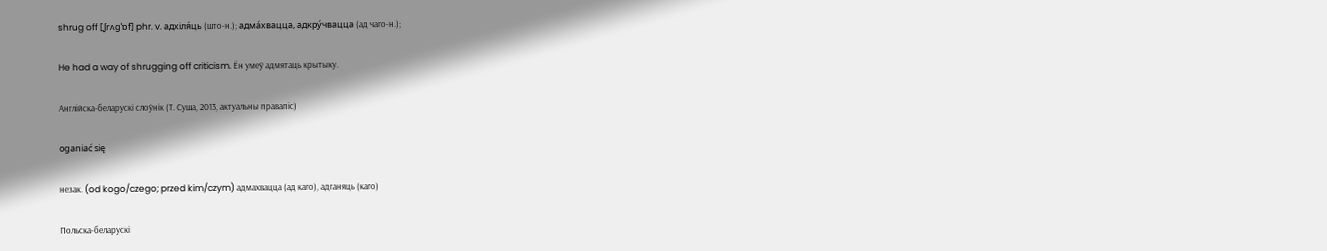shrug off [ˌʃrʌgˈɒf] phr. v. адхіля́ць (што-н.); адма́хвацца, адкру́чвацца (ад чаго-н.);

He had a way of shrugging off criticism. Ён умеў адмятаць крытыку.

Англійска-беларускі слоўнік (Т. Суша, 2013, актуальны правапіс)

oganiać się

незак. (od kogo/czego; przed kim/czym) адмахвацца (ад каго), адганяць (каго)

Польска-беларускі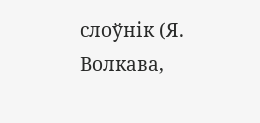слоўнік (Я. Волкава,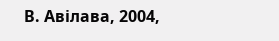В. Авілава, 2004,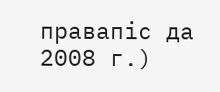правапіс да 2008 г.)